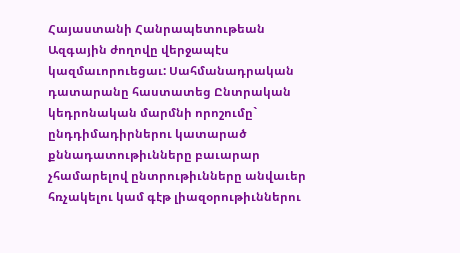Հայաստանի Հանրապետութեան Ազգային ժողովը վերջապէս կազմաւորուեցաւ: Սահմանադրական դատարանը հաստատեց Ընտրական կեդրոնական մարմնի որոշումը` ընդդիմադիրներու կատարած քննադատութիւնները բաւարար չհամարելով ընտրութիւնները անվաւեր հռչակելու կամ գէթ լիազօրութիւններու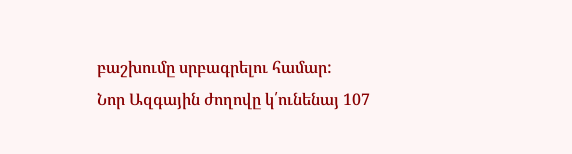բաշխումը սրբագրելու համար:
Նոր Ազգային ժողովը կ՛ունենայ 107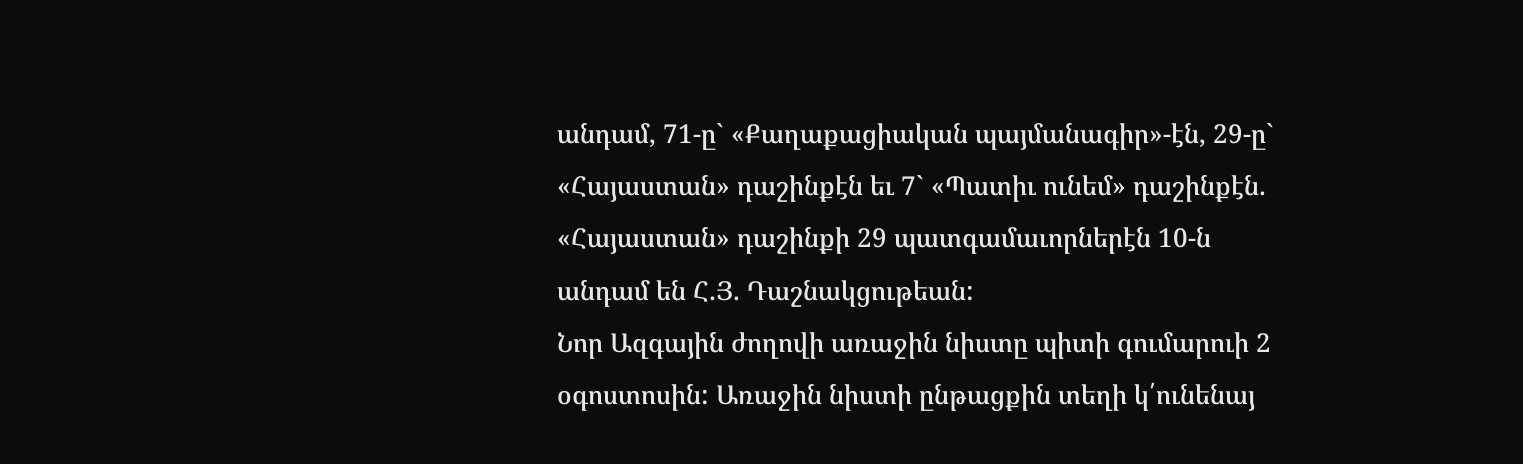անդամ, 71-ը` «Քաղաքացիական պայմանագիր»-էն, 29-ը` «Հայաստան» դաշինքէն եւ 7` «Պատիւ ունեմ» դաշինքէն. «Հայաստան» դաշինքի 29 պատգամաւորներէն 10-ն անդամ են Հ.Յ. Դաշնակցութեան:
Նոր Ազգային ժողովի առաջին նիստը պիտի գումարուի 2 օգոստոսին: Առաջին նիստի ընթացքին տեղի կ՛ունենայ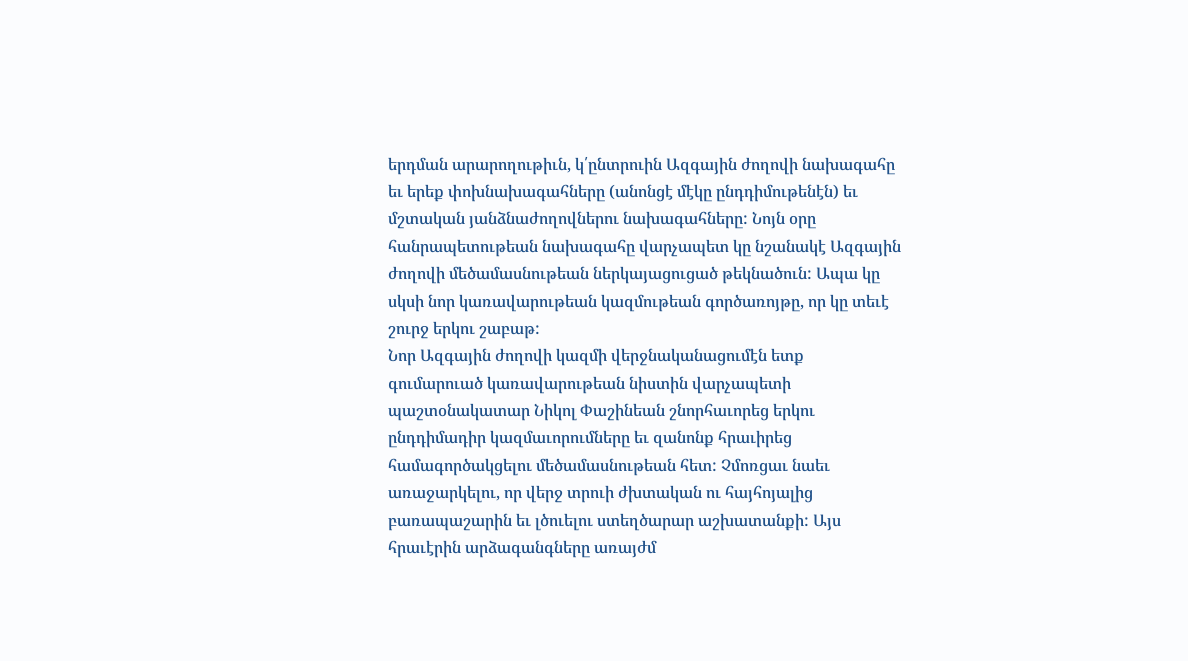երդման արարողութիւն, կ՛ընտրուին Ազգային ժողովի նախագահը եւ երեք փոխնախագահները (անոնցէ մէկը ընդդիմութենէն) եւ մշտական յանձնաժողովներու նախագահները: Նոյն օրը հանրապետութեան նախագահը վարչապետ կը նշանակէ Ազգային ժողովի մեծամասնութեան ներկայացուցած թեկնածուն: Ապա կը սկսի նոր կառավարութեան կազմութեան գործառոյթը, որ կը տեւէ շուրջ երկու շաբաթ:
Նոր Ազգային ժողովի կազմի վերջնականացումէն ետք գումարուած կառավարութեան նիստին վարչապետի պաշտօնակատար Նիկոլ Փաշինեան շնորհաւորեց երկու ընդդիմադիր կազմաւորումները եւ զանոնք հրաւիրեց համագործակցելու մեծամասնութեան հետ: Չմոռցաւ նաեւ առաջարկելու, որ վերջ տրուի ժխտական ու հայհոյալից բառապաշարին եւ լծուելու ստեղծարար աշխատանքի: Այս հրաւէրին արձագանգները առայժմ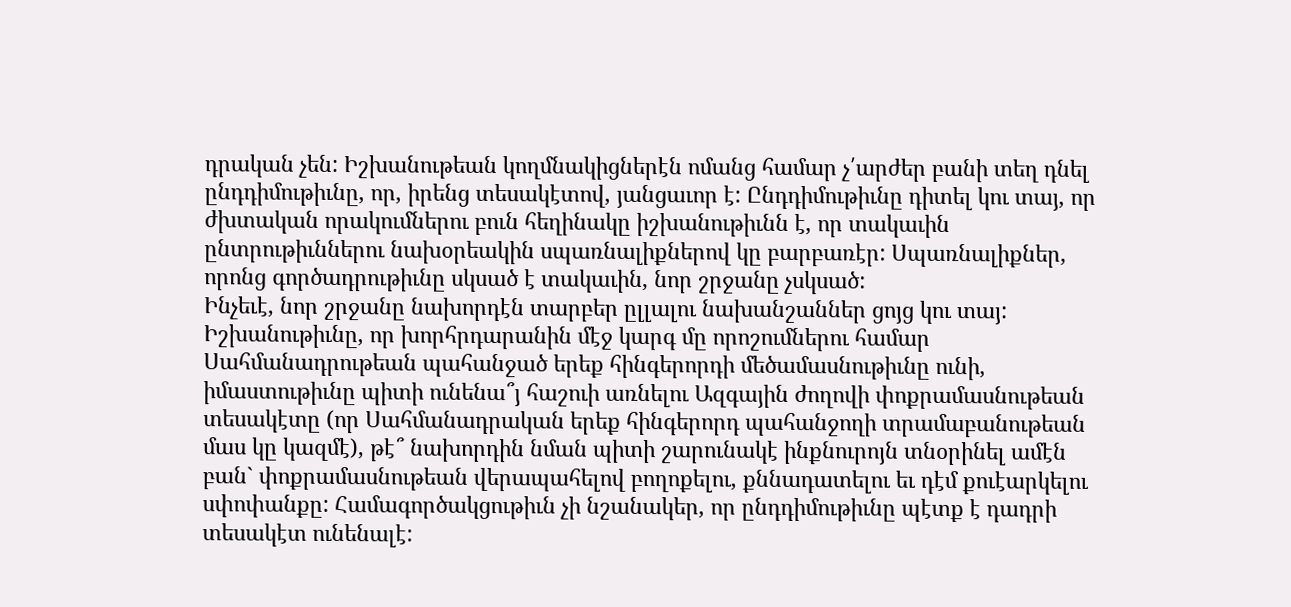դրական չեն: Իշխանութեան կողմնակիցներէն ոմանց համար չ՛արժեր բանի տեղ դնել ընդդիմութիւնը, որ, իրենց տեսակէտով, յանցաւոր է: Ընդդիմութիւնը դիտել կու տայ, որ ժխտական որակումներու բուն հեղինակը իշխանութիւնն է, որ տակաւին ընտրութիւններու նախօրեակին սպառնալիքներով կը բարբառէր: Սպառնալիքներ, որոնց գործադրութիւնը սկսած է տակաւին, նոր շրջանը չսկսած:
Ինչեւէ, նոր շրջանը նախորդէն տարբեր ըլլալու նախանշաններ ցոյց կու տայ: Իշխանութիւնը, որ խորհրդարանին մէջ կարգ մը որոշումներու համար Սահմանադրութեան պահանջած երեք հինգերորդի մեծամասնութիւնը ունի, իմաստութիւնը պիտի ունենա՞յ հաշուի առնելու Ազգային ժողովի փոքրամասնութեան տեսակէտը (որ Սահմանադրական երեք հինգերորդ պահանջողի տրամաբանութեան մաս կը կազմէ), թէ՞ նախորդին նման պիտի շարունակէ ինքնուրոյն տնօրինել ամէն բան` փոքրամասնութեան վերապահելով բողոքելու, քննադատելու եւ դէմ քուէարկելու սփոփանքը: Համագործակցութիւն չի նշանակեր, որ ընդդիմութիւնը պէտք է դադրի տեսակէտ ունենալէ: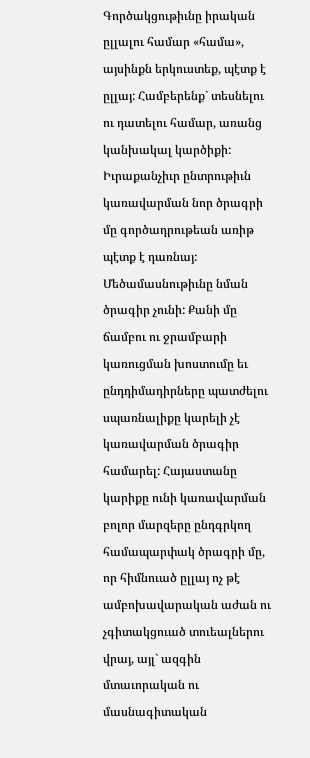Գործակցութիւնը իրական ըլլալու համար «համա», այսինքն երկուստեք, պէտք է ըլլայ: Համբերենք` տեսնելու ու դատելու համար, առանց կանխակալ կարծիքի:
Իւրաքանչիւր ընտրութիւն կառավարման նոր ծրագրի մը գործադրութեան առիթ պէտք է դառնայ: Մեծամասնութիւնը նման ծրագիր չունի: Քանի մը ճամբու ու ջրամբարի կառուցման խոստումը եւ ընդդիմադիրները պատժելու սպառնալիքը կարելի չէ կառավարման ծրագիր համարել: Հայաստանը կարիքը ունի կառավարման բոլոր մարզերը ընդգրկող համապարփակ ծրագրի մը, որ հիմնուած ըլլայ ոչ թէ ամբոխավարական աժան ու չգիտակցուած տուեալներու վրայ, այլ` ազգին մտաւորական ու մասնագիտական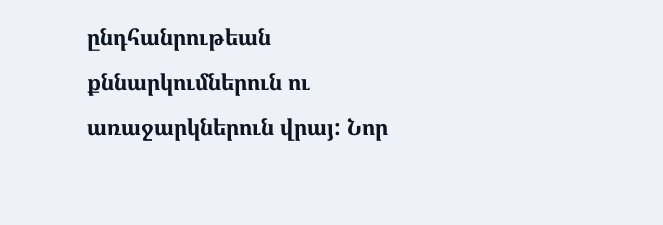ընդհանրութեան քննարկումներուն ու առաջարկներուն վրայ: Նոր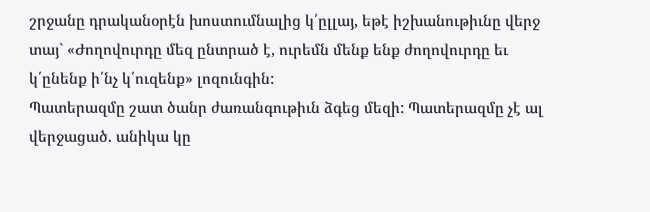շրջանը դրականօրէն խոստումնալից կ՛ըլլայ, եթէ իշխանութիւնը վերջ տայ` «Ժողովուրդը մեզ ընտրած է, ուրեմն մենք ենք ժողովուրդը եւ կ՛ընենք ի՛նչ կ՛ուզենք» լոզունգին:
Պատերազմը շատ ծանր ժառանգութիւն ձգեց մեզի: Պատերազմը չէ ալ վերջացած. անիկա կը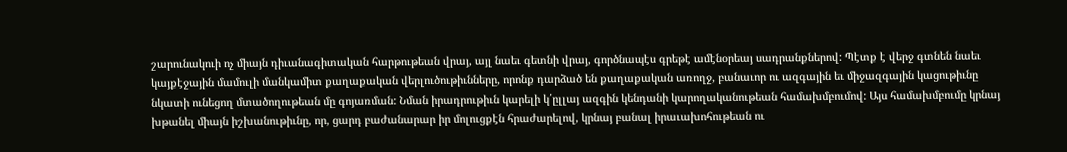շարունակուի ոչ միայն դիւանագիտական հարթութեան վրայ, այլ նաեւ գետնի վրայ, գործնապէս գրեթէ ամէնօրեայ սադրանքներով: Պէտք է վերջ գտնեն նաեւ կայքէջային մամուլի մանկամիտ քաղաքական վերլուծութիւնները, որոնք դարձած են քաղաքական առողջ, բանաւոր ու ազգային եւ միջազգային կացութիւնը նկատի ունեցող մտածողութեան մը գոյառման: Նման իրադրութիւն կարելի կ՛ըլլայ ազգին կենդանի կարողականութեան համախմբումով: Այս համախմբումը կրնայ խթանել միայն իշխանութիւնը, որ, ցարդ բաժանարար իր մոլուցքէն հրաժարելով, կրնայ բանալ իրաւախոհութեան ու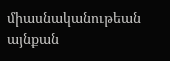միասնականութեան այնքան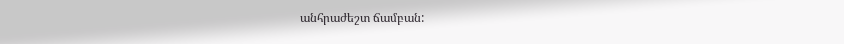անհրաժեշտ ճամբան: